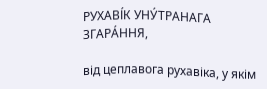РУХАВІ́К УНУ́ТРАНАГА ЗГАРА́ННЯ,

від цеплавога рухавіка, у якім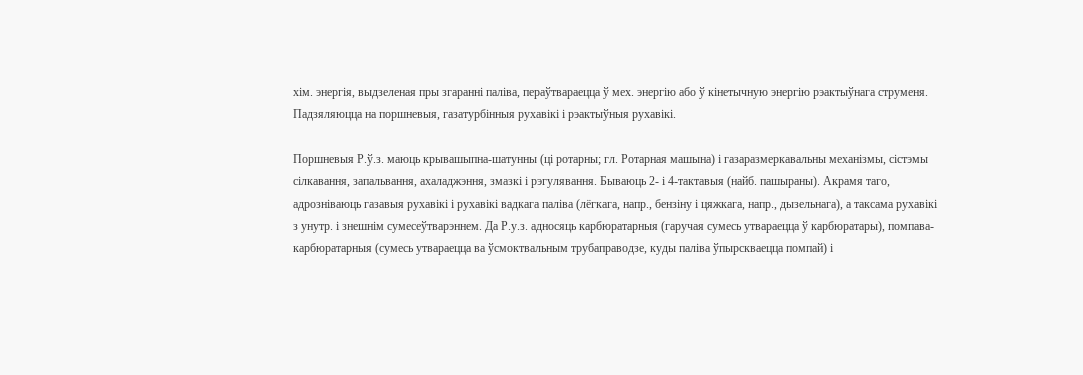хім. энергія, выдзеленая пры згаранні паліва, пераўтвараецца ў мех. энергію або ў кінетычную энергію рэактыўнага струменя. Падзяляюцца на поршневыя, газатурбінныя рухавікі і рэактыўныя рухавікі.

Поршневыя Р.ў.з. маюць крывашыпна-шатунны (ці ротарны; гл. Ротарная машына) і газаразмеркавальны механізмы, сістэмы сілкавання, запальвання, ахаладжэння, змазкі і рэгулявання. Бываюць 2- і 4-тактавыя (найб. пашыраны). Акрамя таго, адрозніваюць газавыя рухавікі і рухавікі вадкага паліва (лёгкага, напр., бензіну і цяжкага, напр., дызельнага), а таксама рухавікі з унутр. і знешнім сумесеўтварэннем. Да Р.у.з. адносяць карбюратарныя (гаручая сумесь утвараецца ў карбюратары), помпава-карбюратарныя (сумесь утвараецца ва ўсмоктвальным трубаправодзе, куды паліва ўпырскваецца помпай) і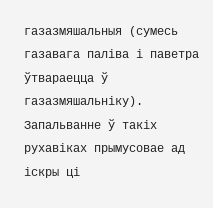газазмяшальныя (сумесь газавага паліва і паветра ўтвараецца ў газазмяшальніку). Запальванне ў такіх рухавіках прымусовае ад іскры ці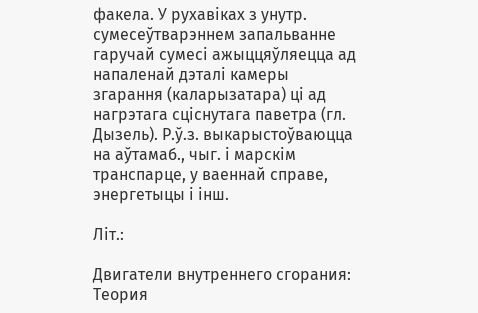факела. У рухавіках з унутр. сумесеўтварэннем запальванне гаручай сумесі ажыццяўляецца ад напаленай дэталі камеры згарання (каларызатара) ці ад нагрэтага сціснутага паветра (гл. Дызель). Р.ў.з. выкарыстоўваюцца на аўтамаб., чыг. і марскім транспарце, у ваеннай справе, энергетыцы і інш.

Літ.:

Двигатели внутреннего сгорания: Теория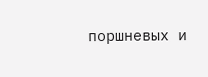поршневых и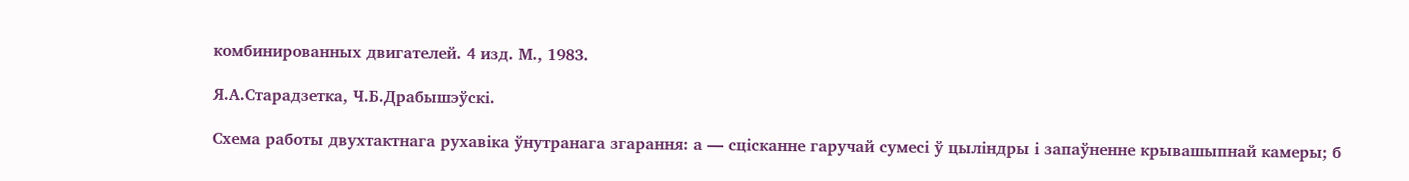комбинированных двигателей. 4 изд. М., 1983.

Я.А.Старадзетка, Ч.Б.Драбышэўскі.

Схема работы двухтактнага рухавіка ўнутранага згарання: а — сцісканне гаручай сумесі ў цыліндры і запаўненне крывашыпнай камеры; б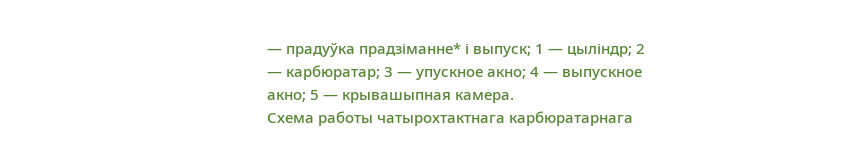— прадуўка прадзіманне* і выпуск; 1 — цыліндр; 2 — карбюратар; 3 — упускное акно; 4 — выпускное акно; 5 — крывашыпная камера.
Схема работы чатырохтактнага карбюратарнага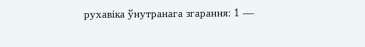рухавіка ўнутранага згарання: 1 —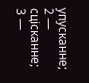упусканне; 2 — сцісканне; 3 —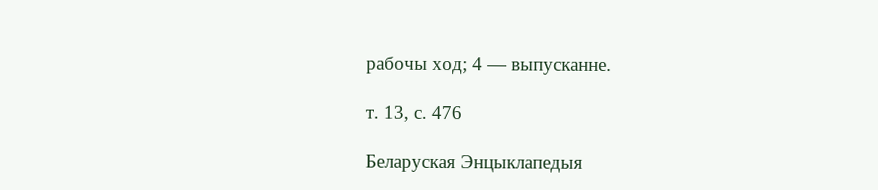рабочы ход; 4 — выпусканне.

т. 13, с. 476

Беларуская Энцыклапедыя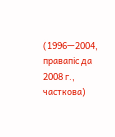(1996—2004, правапіс да 2008 г., часткова)